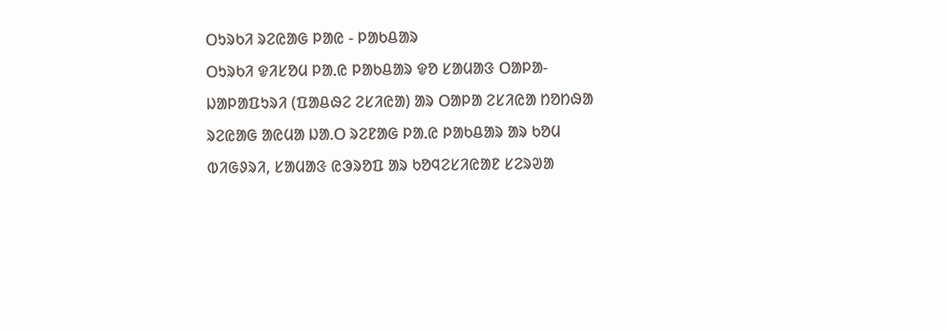ᱛᱩᱨᱠᱤ ᱨᱮᱭᱟᱜ ᱞᱟᱭ - ᱞᱟᱠᱪᱟᱨ
ᱛᱩᱨᱠᱤ ᱫᱤᱥᱚᱢ ᱞᱟᱹᱭ ᱞᱟᱠᱪᱟᱨ ᱫᱚ ᱥᱟᱢᱟᱝ ᱛᱟᱞᱟ-ᱡᱟᱞᱟᱯᱩᱨᱤ (ᱯᱟᱪᱷᱮ ᱮᱥᱤᱭᱟ) ᱟᱨ ᱛᱟᱞᱟ ᱮᱥᱤᱭᱟ ᱴᱚᱴᱷᱟ ᱨᱮᱭᱟᱜ ᱟᱭᱢᱟ ᱡᱟ.ᱛ ᱨᱮᱱᱟᱜ ᱞᱟᱹᱭ ᱞᱟᱠᱪᱟᱨ ᱟᱨ ᱠᱚᱢ ᱵᱤᱜᱽᱨᱤ, ᱥᱟᱢᱟᱝ ᱭᱳᱨᱚᱯ ᱟᱨ ᱠᱚᱧᱮᱥᱤᱭᱟᱱ ᱥᱮᱨᱣᱟ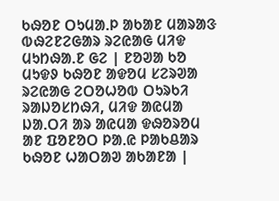ᱠᱷᱚᱱ ᱛᱩᱢᱟ.ᱞ ᱟᱠᱟᱱ ᱢᱟᱨᱟᱝ ᱵᱷᱮᱱᱮᱜᱟᱨ ᱨᱮᱭᱟᱜ ᱢᱤᱫ ᱢᱩᱴᱷᱟ.ᱱ ᱜᱮ | ᱱᱚᱣᱟ ᱠᱚ ᱢᱩᱫᱽ ᱠᱷᱚᱱ ᱟᱫᱚᱢ ᱥᱮᱨᱣᱟ ᱨᱮᱭᱟᱜ ᱮᱛᱚᱦᱚᱵ ᱛᱩᱨᱠᱤ ᱨᱟᱡᱚᱥᱴᱷᱤ, ᱢᱤᱫ ᱟᱭᱢᱟ ᱡᱟ.ᱛᱤ ᱟᱨ ᱟᱭᱢᱟ ᱫᱷᱚᱨᱚᱢ ᱟᱱ ᱯᱚᱱᱚᱛ ᱞᱟᱹᱭ ᱞᱟᱠᱪᱟᱨ ᱠᱷᱚᱱ ᱦᱟᱛᱟᱣ ᱟᱠᱟᱱᱟ |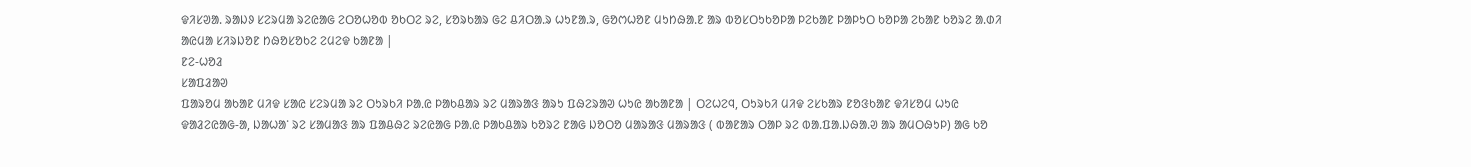ᱫᱤᱥᱣᱟ. ᱨᱟᱡᱽ ᱥᱮᱨᱢᱟ ᱨᱮᱭᱟᱜ ᱮᱛᱚᱦᱚᱵ ᱚᱠᱛᱮ ᱨᱮ, ᱥᱚᱨᱠᱟᱨ ᱜᱮ ᱪᱤᱛᱟ.ᱨ ᱦᱩᱱᱟ.ᱨ, ᱜᱚᱬᱦᱚᱱ ᱢᱩᱴᱷᱟ.ᱱ ᱟᱨ ᱵᱚᱥᱛᱩᱠᱚᱞᱟ ᱞᱮᱠᱟᱱ ᱞᱟᱞᱩᱛ ᱠᱚᱞᱟ ᱮᱠᱟᱱ ᱠᱚᱨᱮ ᱟ.ᱰᱤ ᱟᱭᱢᱟ ᱥᱤᱨᱡᱚᱱ ᱴᱷᱚᱥᱚᱠᱮ ᱮᱢᱮᱫ ᱠᱟᱱᱟ |
ᱱᱮ-ᱦᱚᱲ
ᱥᱟᱯᱲᱟᱣ
ᱯᱟᱨᱚᱢ ᱟᱠᱟᱱ ᱢᱤᱫ ᱥᱟᱭ ᱥᱮᱨᱢᱟ ᱨᱮ ᱛᱩᱨᱠᱤ ᱞᱟᱹᱭ ᱞᱟᱠᱪᱟᱨ ᱨᱮ ᱢᱟᱨᱟᱝ ᱟᱨᱩ ᱯᱷᱮᱨᱟᱣ ᱦᱩᱭ ᱟᱠᱟᱱᱟ | ᱛᱮᱦᱮᱧ, ᱛᱩᱨᱠᱤ ᱢᱤᱫ ᱮᱥᱠᱟᱨ ᱱᱚᱝᱠᱟᱱ ᱫᱤᱥᱚᱢ ᱦᱩᱭ ᱫᱟᱲᱮᱭᱟᱜ-ᱟ, ᱡᱟᱦᱟᱸ ᱨᱮ ᱥᱟᱢᱟᱝ ᱟᱨ ᱯᱟᱪᱷᱮ ᱨᱮᱭᱟᱜ ᱞᱟᱹᱭ ᱞᱟᱠᱪᱟᱨ ᱠᱚᱨᱮ ᱱᱟᱜ ᱡᱚᱛᱚ ᱢᱟᱨᱟᱝ ᱢᱟᱨᱟᱝ ( ᱵᱟᱱᱟᱨ ᱛᱟᱞ ᱨᱮ ᱵᱟ.ᱯᱟ.ᱡᱷᱟ.ᱣ ᱟᱨ ᱟᱢᱛᱷᱩᱞ) ᱟᱜ ᱠᱚ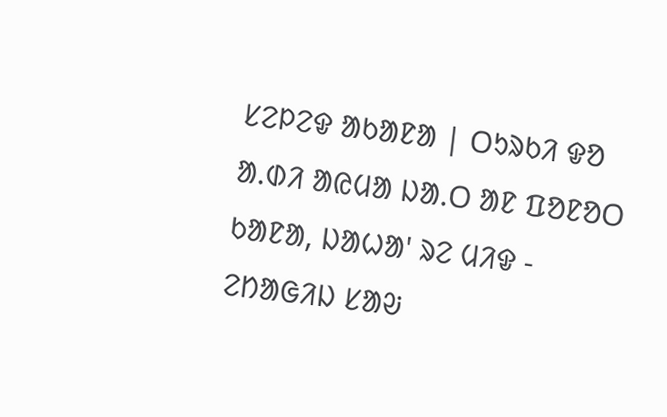ᱥᱮᱞᱮᱫ ᱟᱠᱟᱱᱟ | ᱛᱩᱨᱠᱤ ᱫᱚ ᱟ.ᱰᱤ ᱟᱭᱢᱟ ᱡᱟ.ᱛ ᱟᱱ ᱯᱚᱱᱚᱛ ᱠᱟᱱᱟ, ᱡᱟᱦᱟ' ᱨᱮ ᱢᱤᱫ - ᱮᱴᱟᱜᱤᱡ ᱥᱟᱶ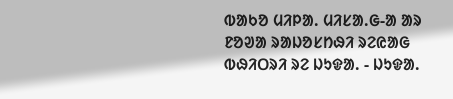ᱵᱟᱠᱚ ᱢᱤᱞᱟ. ᱢᱤᱥᱟ.ᱜ-ᱟ ᱟᱨ ᱱᱚᱣᱟ ᱨᱟᱡᱚᱥᱴᱷᱤ ᱨᱮᱭᱟᱜ ᱵᱷᱤᱛᱨᱤ ᱨᱮ ᱡᱩᱫᱟ. - ᱡᱩᱫᱟ.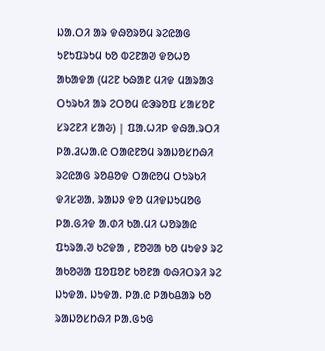ᱡᱟ.ᱛᱤ ᱟᱨ ᱫᱷᱚᱨᱚᱢ ᱨᱮᱭᱟᱜ ᱩᱱᱩᱯᱨᱩᱢ ᱠᱚ ᱵᱮᱱᱟᱣ ᱫᱚᱦᱚ ᱟᱠᱟᱫᱟ (ᱢᱮᱱ ᱠᱷᱟᱱ ᱢᱤᱫ ᱢᱟᱨᱟᱝ ᱛᱩᱨᱠᱤ ᱟᱨ ᱮᱛᱚᱢ ᱭᱳᱨᱚᱯ ᱥᱟᱥᱚᱱ ᱥᱨᱮᱱᱤ ᱥᱟᱶ) | ᱯᱟ.ᱦᱤᱞ ᱫᱷᱟ.ᱨᱛᱤ ᱞᱟ.ᱲᱦᱟ.ᱭ ᱛᱟᱭᱱᱚᱢ ᱨᱟᱡᱚᱥᱴᱷᱤ ᱨᱮᱭᱟᱜ ᱨᱚᱪᱚᱫ ᱛᱟᱭᱚᱢ ᱛᱩᱨᱠᱤ ᱫᱤᱥᱣᱟ. ᱨᱟᱡᱽ ᱫᱚ ᱢᱤᱫᱡᱩᱢᱚᱜ ᱞᱟ.ᱜᱤᱫ ᱟ.ᱰᱤ ᱠᱟ.ᱢᱤ ᱦᱚᱨᱟᱭ ᱯᱩᱨᱟ.ᱣ ᱠᱮᱫᱟ , ᱱᱚᱣᱟ ᱠᱚ ᱢᱩᱫᱽ ᱨᱮ ᱟᱠᱚᱣᱟ ᱯᱚᱯᱚᱱ ᱠᱚᱱᱟ ᱵᱷᱤᱛᱨᱤ ᱨᱮ ᱡᱩᱫᱟ. ᱡᱩᱫᱟ. ᱞᱟᱹᱭ ᱞᱟᱠᱪᱟᱨ ᱠᱚ ᱨᱟᱡᱚᱥᱴᱷᱤ ᱞᱟ.ᱜᱩᱜ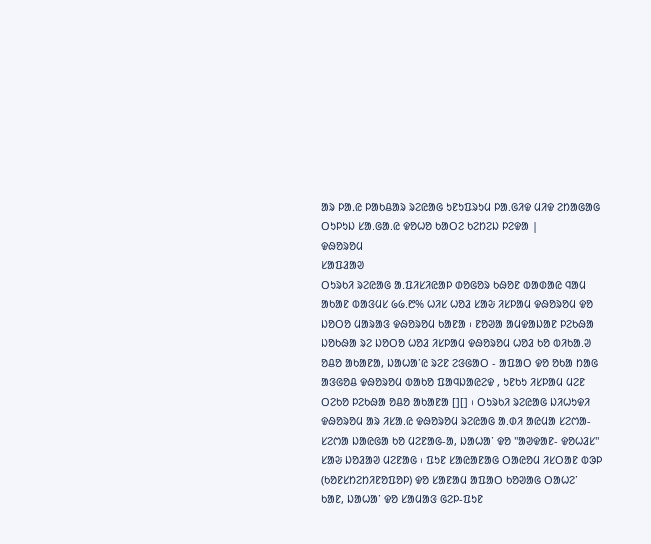ᱟᱨ ᱞᱟᱹᱭ ᱞᱟᱠᱪᱟᱨ ᱨᱮᱭᱟᱜ ᱩᱱᱩᱯᱨᱩᱢ ᱞᱟ.ᱜᱤᱫ ᱢᱤᱫ ᱮᱴᱟᱜᱟᱜ ᱛᱩᱞᱩᱡ ᱥᱟ.ᱜᱟ.ᱭ ᱫᱚᱦᱚ ᱠᱟᱛᱮ ᱠᱮᱴᱮᱡ ᱞᱮᱫᱟ |
ᱫᱷᱚᱨᱚᱢ
ᱥᱟᱯᱲᱟᱣ
ᱛᱩᱨᱠᱤ ᱨᱮᱭᱟᱜ ᱟ.ᱯᱤᱥᱤᱭᱟᱞ ᱰᱚᱜᱚᱨ ᱠᱷᱚᱱ ᱵᱟᱰᱟᱭ ᱧᱟᱢ ᱟᱠᱟᱱ ᱵᱟᱝᱢᱥ ᱙᱙.᱘% ᱦᱤᱥ ᱦᱚᱲ ᱥᱟᱶ ᱤᱥᱞᱟᱢ ᱫᱷᱚᱨᱚᱢ ᱫᱚ ᱡᱚᱛᱚ ᱢᱟᱨᱟᱝ ᱫᱷᱚᱨᱚᱢ ᱠᱟᱱᱟ ᱾ ᱱᱚᱣᱟ ᱟᱢᱫᱟᱡᱟᱱ ᱞᱮᱠᱷᱟ ᱡᱚᱠᱷᱟ ᱨᱮ ᱡᱚᱛᱚ ᱦᱚᱲ ᱤᱥᱞᱟᱢ ᱫᱷᱚᱨᱚᱢ ᱦᱚᱲ ᱠᱚ ᱵᱤᱠᱟ.ᱣ ᱚᱪᱚ ᱟᱠᱟᱱᱟ, ᱡᱟᱦᱟᱸᱭ ᱨᱮᱱ ᱮᱝᱜᱟᱛ - ᱟᱯᱟᱛ ᱫᱚ ᱚᱠᱟ ᱴᱟᱜ ᱟᱝᱜᱚᱪ ᱫᱷᱚᱨᱚᱢ ᱵᱟᱠᱚ ᱯᱟᱧᱡᱟᱭᱮᱫ , ᱩᱱᱠᱩ ᱤᱥᱞᱟᱢ ᱢᱮᱱ ᱛᱮᱠᱚ ᱞᱮᱠᱷᱟ ᱚᱪᱚ ᱟᱠᱟᱱᱟ [][] ᱾ ᱛᱩᱨᱠᱤ ᱨᱮᱭᱟᱜ ᱡᱤᱦᱩᱫᱤ ᱫᱷᱚᱨᱚᱢ ᱟᱨ ᱤᱥᱟ.ᱭ ᱫᱷᱚᱨᱚᱢ ᱨᱮᱭᱟᱜ ᱟ.ᱰᱤ ᱟᱭᱢᱟ ᱥᱮᱬᱟ- ᱥᱮᱬᱟ ᱡᱟᱭᱜᱟ ᱠᱚ ᱢᱮᱱᱟᱜ-ᱟ, ᱡᱟᱦᱟᱸ ᱫᱚ "ᱟᱣᱫᱟᱱ- ᱫᱚᱦᱲᱥ" ᱥᱟᱶ ᱡᱚᱲᱟᱣ ᱢᱮᱱᱟᱜ ᱾ ᱯᱩᱱ ᱥᱟᱭᱟᱱᱟᱜ ᱛᱟᱭᱚᱢ ᱤᱥᱛᱟᱱ ᱵᱳᱞ (ᱠᱚᱱᱥᱴᱮᱴᱤᱱᱚᱯᱚᱞ) ᱫᱚ ᱥᱟᱱᱟᱢ ᱟᱯᱟᱛ ᱠᱚᱣᱟᱜ ᱛᱟᱦᱮᱸ ᱠᱟᱱ, ᱡᱟᱦᱟᱸ ᱫᱚ ᱥᱟᱢᱟᱝ ᱜᱮᱞ-ᱯᱩᱱ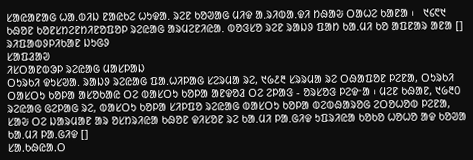ᱥᱟᱭᱟᱱᱟᱜ ᱦᱟ.ᱵᱤᱡ ᱱᱟᱭᱠᱮ ᱦᱩᱫᱟ. ᱨᱮᱱ ᱠᱚᱣᱟᱜ ᱢᱤᱫ ᱟ.ᱨᱤᱵᱟ.ᱫᱤ ᱴᱷᱟᱶ ᱛᱟᱦᱮ ᱠᱟᱱᱟ ᱾   ᱑᱔᱖᱑ ᱠᱷᱚᱱ ᱠᱚᱱᱥᱴᱮᱱᱴᱤᱱᱚᱯᱚᱞ ᱨᱮᱭᱟᱜ ᱟᱨᱢᱮᱱᱤᱭᱟ. ᱵᱚᱝᱥᱚ ᱨᱮᱱ ᱨᱟᱡᱽ ᱯᱟᱴ ᱠᱟ.ᱢᱤ ᱠᱚ ᱟᱯᱱᱟᱨ ᱟᱱᱟ []
ᱨᱤᱯᱟᱵᱽᱞᱤᱠᱟᱱ ᱡᱩᱜᱽ
ᱥᱟᱯᱲᱟᱣ
ᱤᱥᱛᱟᱱᱵᱳᱞ ᱨᱮᱭᱟᱜ ᱢᱟᱥᱞᱟᱡ
ᱛᱩᱨᱠᱤ ᱫᱩᱥᱣᱟ. ᱨᱟᱡᱽ ᱨᱮᱭᱟᱜ ᱯᱟ.ᱦᱤᱞᱟᱜ ᱥᱮᱨᱢᱟ ᱨᱮ, ᱑᱙᱒᱓ ᱥᱨᱨᱢᱟ ᱨᱮ ᱛᱷᱟᱯᱚᱱ ᱞᱮᱱᱟ, ᱛᱩᱨᱠᱤ ᱛᱟᱥᱛᱩ ᱠᱚᱞᱟ ᱟᱥᱚᱠᱟᱭ ᱛᱮ ᱵᱟᱥᱛᱩ ᱠᱚᱞᱟ ᱟᱱᱫᱚᱲ ᱛᱮ ᱮᱞᱟᱝ - ᱚᱨᱥᱚᱝ ᱞᱮᱫᱼᱟ ᱾ ᱢᱮᱱ ᱠᱷᱟᱱ, ᱑᱙᱓᱐ ᱨᱮᱭᱟᱜ ᱜᱮᱞᱟᱜ ᱨᱮ, ᱵᱟᱥᱛᱩ ᱠᱚᱞᱟ ᱥᱤᱞᱯᱚ ᱨᱮᱭᱟᱜ ᱵᱟᱥᱛᱩ ᱠᱚᱞᱟ ᱵᱮᱵᱷᱟᱨᱚᱜ ᱮᱛᱚᱦᱚᱵ ᱞᱮᱱᱟ, ᱥᱟᱶ ᱛᱮ ᱡᱟᱨᱢᱟᱱ ᱟᱨ ᱚᱥᱴᱨᱤᱭᱟ ᱠᱷᱚᱱ ᱫᱤᱥᱚᱱ ᱨᱮ ᱠᱟ.ᱢᱤ ᱞᱟ.ᱜᱤᱫ ᱩᱯᱨᱤᱭᱟ ᱠᱚᱠᱚ ᱦᱚᱦᱚ ᱟᱫ ᱠᱚᱣᱟ ᱠᱟ.ᱢᱤ ᱞᱟ.ᱜᱤᱫ []
ᱥᱟᱹᱠᱷᱭᱟᱹᱛ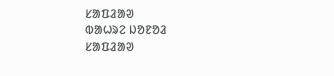ᱥᱟᱯᱲᱟᱣ
ᱵᱟᱦᱨᱮ ᱡᱚᱱᱚᱲ
ᱥᱟᱯᱲᱟᱣ